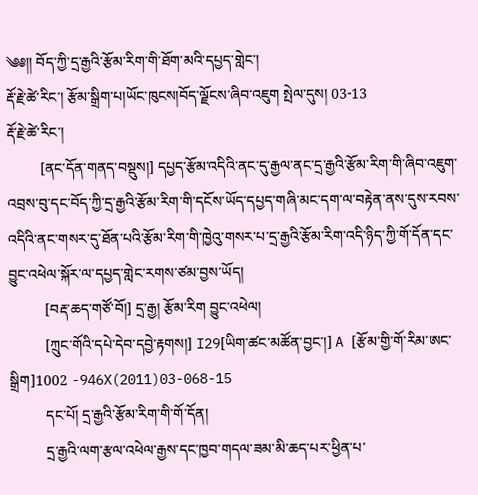༄༅།། བོད་ཀྱི་དྲ་རྒྱའི་རྩོམ་རིག་གི་ཐོག་མའི་དཔྱད་གླེང་།
རྡོ་རྗེ་ཚེ་རིང་། རྩོམ་སྒྲིག་པ།ཡོང་ཁུངས།བོད་ལྗོངས་ཞིབ་འཇུག སྤེལ་དུས། 03-13
རྡོ་རྗེ་ཚེ་རིང་།
         [ནང་དོན་གནད་བསྡུས།] དཔྱད་རྩོམ་འདིའི་ནང་དུ་རྒྱལ་ནང་དྲ་རྒྱའི་རྩོམ་རིག་གི་ཞིབ་འཇུག་འབྲས་བུ་དང་བོད་ཀྱི་དྲ་རྒྱའི་རྩོམ་རིག་གི་དངོས་ཡོད་དཔྱད་གཞི་མང་དག་ལ་བརྟེན་ནས་དུས་རབས་འདིའི་ནང་གསར་དུ་ཐོན་པའི་རྩོམ་རིག་གི་ཁྱེའུ་གསར་པ་དྲ་རྒྱའི་རྩོམ་རིག་འདི་ཉིད་ཀྱི་གོ་དོན་དང་བྱུང་འཕེལ་སྐོར་ལ་དཔྱད་གླེང་རགས་ཙམ་བྱས་ཡོད།
          [བརྡ་ཆད་གཙོ་བོ།] དྲ་རྒྱ། རྩོམ་རིག བྱུང་འཕེལ།
          [ཀྲུང་གོའི་དཔེ་དེབ་དབྱེ་རྟགས།] I29[ཡིག་ཚང་མཚོན་བྱང་།] A [རྩོམ་གྱི་གོ་རིམ་ཨང་སྒྲིག]1002 -946X(2011)03-068-15
          དང་པོ། དྲ་རྒྱའི་རྩོམ་རིག་གི་གོ་དོན།
          དྲ་རྒྱའི་ལག་རྩལ་འཕེལ་རྒྱས་དང་ཁྱབ་གདལ་ཟམ་མི་ཆད་པར་ཕྱིན་པ་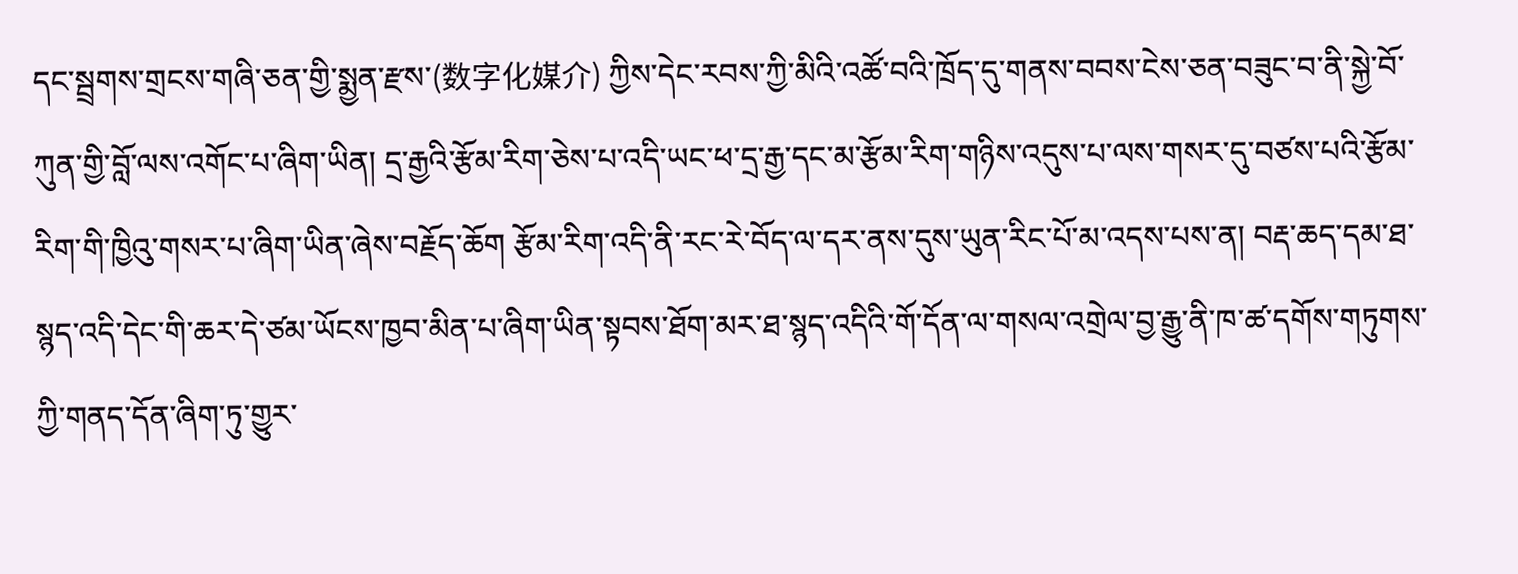དང་སྦྲགས་གྲངས་གཞི་ཅན་གྱི་སྨྱན་རྫས་(数字化媒介) ཀྱིས་དེང་རབས་ཀྱི་མིའི་འཚོ་བའི་ཁྲོད་དུ་གནས་བབས་ངེས་ཅན་བཟུང་བ་ནི་སྐྱེ་བོ་ཀུན་གྱི་བློ་ལས་འགོང་པ་ཞིག་ཡིན། དྲ་རྒྱའི་རྩོམ་རིག་ཅེས་པ་འདི་ཡང་ཕ་དྲ་རྒྱ་དང་མ་རྩོམ་རིག་གཉིས་འདུས་པ་ལས་གསར་དུ་བཙས་པའི་རྩོམ་རིག་གི་ཁྱིའུ་གསར་པ་ཞིག་ཡིན་ཞེས་བརྗོད་ཆོག རྩོམ་རིག་འདི་ནི་རང་རེ་བོད་ལ་དར་ནས་དུས་ཡུན་རིང་པོ་མ་འདས་པས་ན། བརྡ་ཆད་དམ་ཐ་སྙད་འདི་དེང་གི་ཆར་དེ་ཙམ་ཡོངས་ཁྱབ་མིན་པ་ཞིག་ཡིན་སྟབས་ཐོག་མར་ཐ་སྙད་འདིའི་གོ་དོན་ལ་གསལ་འགྲེལ་བྱ་རྒྱུ་ནི་ཁ་ཚ་དགོས་གཏུགས་ཀྱི་གནད་དོན་ཞིག་ཏུ་གྱུར་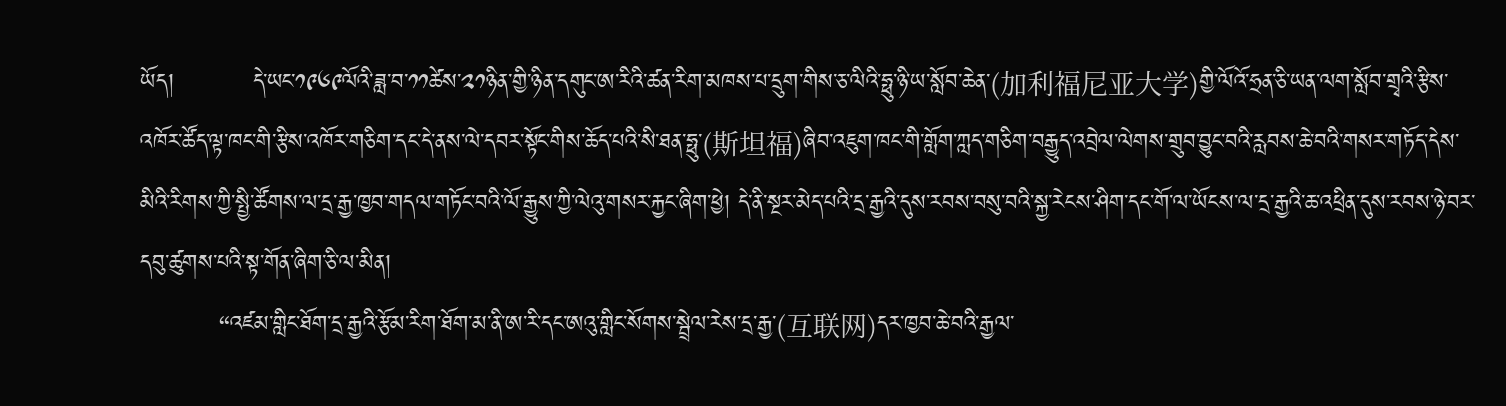ཡོད།          དེ་ཡང་༡༩༦༩ལོའི་ཟླ་བ་༡༡ཚེས་༢༡ཉིན་གྱི་ཉིན་དགུང་ཨ་རིའི་ཚན་རིག་མཁས་པ་དྲུག་གིས་ཅ་ལིའི་ཧྥུ་ཉི་ཡ་སློབ་ཆེན་(加利福尼亚大学)གྱི་ལོའོ་ཧྲན་ཅི་ཡན་ལག་སློབ་གྲྭའི་རྩིས་འཁོར་ཚོད་ལྟ་ཁང་གི་རྩིས་འཁོར་གཅིག་དང་དེ་ནས་ལེ་དབར་སྟོང་གིས་ཆོད་པའི་སི་ཐན་ཧྥུ་(斯坦福)ཞིབ་འཇུག་ཁང་གི་གློག་ཀླད་གཅིག་བརྒྱུད་འབྲེལ་ལེགས་གྲུབ་བྱུང་བའི་རླབས་ཆེ་བའི་གསར་གཏོད་དེས་མིའི་རིགས་ཀྱི་སྤྱི་ཚོགས་ལ་དྲ་རྒྱ་ཁྱབ་གདལ་གཏོང་བའི་ལོ་རྒྱུས་ཀྱི་ལེའུ་གསར་རྐྱང་ཞིག་ཕྱེ། དེ་ནི་སྔར་མེད་པའི་དྲ་རྒྱའི་དུས་རབས་བསུ་བའི་སྐྱ་རེངས་ཤིག་དང་གོ་ལ་ཡོངས་ལ་དྲ་རྒྱའི་ཆ་འཕྲིན་དུས་རབས་ཉེ་བར་དབུ་ཚུགས་པའི་སྟ་གོན་ཞིག་ཅི་ལ་མིན།
          “འཛམ་གླིང་ཐོག་དྲ་རྒྱའི་རྩོམ་རིག་ཐོག་མ་ནི་ཨ་རི་དང་ཨའུ་གླིང་སོགས་སྦྲེལ་རེས་དྲ་རྒྱ་(互联网)དར་ཁྱབ་ཆེ་བའི་རྒྱལ་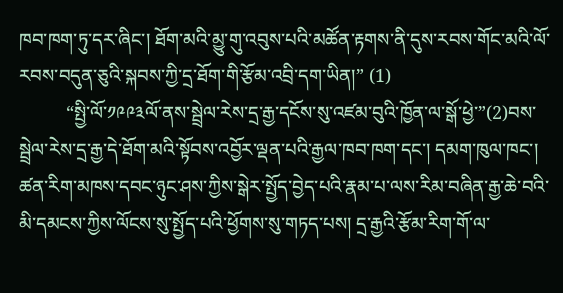ཁབ་ཁག་ཏུ་དར་ཞིང་། ཐོག་མའི་མྱུ་གུ་འབུས་པའི་མཚོན་རྟགས་ནི་དུས་རབས་གོང་མའི་ལོ་རབས་བདུན་ཅུའི་སྐབས་ཀྱི་དྲ་ཐོག་གི་རྩོམ་འབྲི་དག་ཡིན།” (1)
          “སྤྱི་ལོ་༡༩༩༣ལོ་ནས་སྦྲེལ་རེས་དྲ་རྒྱ་དངོས་སུ་འཛམ་བུའི་ཁྱོན་ལ་སྒོ་ཕྱེ་”(2)བས་སྦྲེལ་རེས་དྲ་རྒྱ་དེ་ཐོག་མའི་སྟོབས་འབྱོར་ལྡན་པའི་རྒྱལ་ཁབ་ཁག་དང་། དམག་ཁུལ་ཁང་། ཚན་རིག་མཁས་དབང་ཉུང་ཤས་ཀྱིས་སྒེར་སྤྱོད་བྱེད་པའི་རྣམ་པ་ལས་རིམ་བཞིན་རྒྱ་ཆེ་བའི་མི་དམངས་ཀྱིས་ལོངས་སུ་སྤྱོད་པའི་ཕྱོགས་སུ་གཏད་པས། དྲ་རྒྱའི་རྩོམ་རིག་གོ་ལ་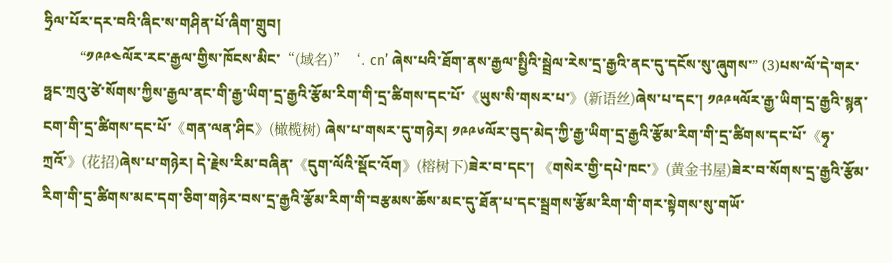ཧྲིལ་པོར་དར་བའི་ཞིང་ས་གཤིན་པོ་ཞིག་གྲུབ།
          “༡༩༩༤ལོར་རང་རྒྱལ་གྱིས་ཁོངས་མིང་“(域名)”‘. cn’ ཞེས་པའི་ཐོག་ནས་རྒྱལ་སྤྱིའི་སྦྲེལ་རེས་དྲ་རྒྱའི་ནང་དུ་དངོས་སུ་ཞུགས་” (3)པས་ལོ་དེ་གར་ཧྥང་ཀྲའུ་ཙེ་སོགས་ཀྱིས་རྒྱལ་ནང་གི་རྒྱ་ཡིག་དྲ་རྒྱའི་རྩོམ་རིག་གི་དྲ་ཚིགས་དང་པོ་《ཡུས་སི་གསར་པ་》(新语丝)ཞེས་པ་དང་། ༡༩༩༥ལོར་རྒྱ་ཡིག་དྲ་རྒྱའི་སྙན་ངག་གི་དྲ་ཚིགས་དང་པོ་《གན་ལན་ཤིང》(橄榄树) ཞེས་པ་གསར་དུ་གཉེར། ༡༩༩༦ལོར་བུད་མེད་ཀྱི་རྒྱ་ཡིག་དྲ་རྒྱའི་རྩོམ་རིག་གི་དྲ་ཚིགས་དང་པོ་《ཧྭ་ཀྲའོ་》(花招)ཞེས་པ་གཉེར། དེ་རྗེས་རིམ་བཞིན་《དུག་ལོའི་སྡོང་འོག》(榕树下)ཟེར་བ་དང་། 《གསེར་གྱི་དཔེ་ཁང་》(黄金书屋)ཟེར་བ་སོགས་དྲ་རྒྱའི་རྩོམ་རིག་གི་དྲ་ཚིགས་མང་དག་ཅིག་གཉེར་བས་དྲ་རྒྱའི་རྩོམ་རིག་གི་བརྩམས་ཆོས་མང་དུ་ཐོན་པ་དང་སྦྲགས་རྩོམ་རིག་གི་གར་སྟེགས་སུ་གཡོ་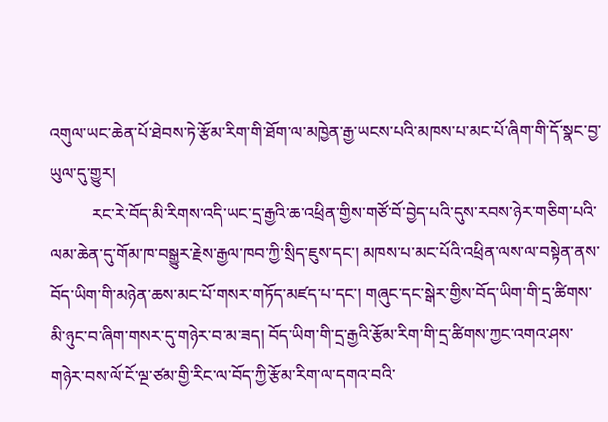འགུལ་ཡང་ཆེན་པོ་ཐེབས་ཏེ་རྩོམ་རིག་གི་ཐོག་ལ་མཁྱེན་རྒྱ་ཡངས་པའི་མཁས་པ་མང་པོ་ཞིག་གི་དོ་སྣང་བྱ་ཡུལ་དུ་གྱུར།
          རང་རེ་བོད་མི་རིགས་འདི་ཡང་དྲ་རྒྱའི་ཆ་འཕྲིན་གྱིས་གཙོ་བོ་བྱེད་པའི་དུས་རབས་ཉེར་གཅིག་པའི་ལམ་ཆེན་དུ་གོམ་ཁ་བསྒྱུར་རྗེས་རྒྱལ་ཁབ་ཀྱི་སྲིད་ཇུས་དང་། མཁས་པ་མང་པོའི་འཕྲིན་ལས་ལ་བསྟེན་ནས་བོད་ཡིག་གི་མཉེན་ཆས་མང་པོ་གསར་གཏོད་མཛད་པ་དང་། གཞུང་དང་སྒེར་གྱིས་བོད་ཡིག་གི་དྲ་ཚིགས་མི་ཉུང་བ་ཞིག་གསར་དུ་གཉེར་བ་མ་ཟད། བོད་ཡིག་གི་དྲ་རྒྱའི་རྩོམ་རིག་གི་དྲ་ཚིགས་ཀྱང་འགའ་ཤས་གཉེར་བས་ལོ་ངོ་ལྔ་ཙམ་གྱི་རིང་ལ་བོད་ཀྱི་རྩོམ་རིག་ལ་དགའ་བའི་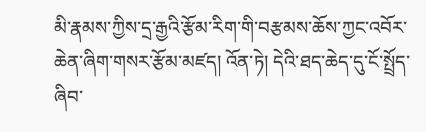མི་རྣམས་ཀྱིས་དྲ་རྒྱའི་རྩོམ་རིག་གི་བརྩམས་ཆོས་ཀྱང་འབོར་ཆེན་ཞིག་གསར་རྩོམ་མཛད། འོན་ཏེ། དེའི་ཐད་ཆེད་དུ་ངོ་སྤྲོད་ཞིབ་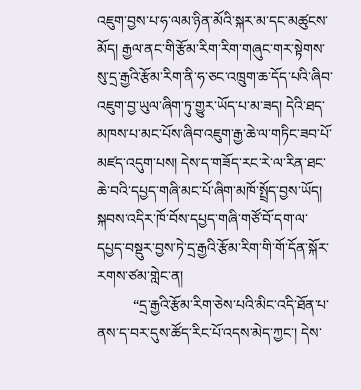འཇུག་བྱས་པ་ཧ་ལམ་ཉིན་མོའི་སྐར་མ་དང་མཚུངས་མོད། རྒྱལ་ནང་གི་རྩོམ་རིག་རིག་གཞུང་གར་སྟེགས་སུ་དྲ་རྒྱའི་རྩོམ་རིག་ནི་ཧ་ཅང་འཁྲུག་ཆ་དོད་པའི་ཞིབ་འཇུག་བྱ་ཡུལ་ཞིག་ཏུ་གྱུར་ཡོད་པ་མ་ཟད། དེའི་ཐད་མཁས་པ་མང་པོས་ཞིབ་འཇུག་རྒྱ་ཆེ་ལ་གཏིང་ཟབ་པོ་མཛད་འདུག་པས། དེས་ད་གཟོད་རང་རེ་ལ་རིན་ཐང་ཆེ་བའི་དཔྱད་གཞི་མང་པོ་ཞིག་མཁོ་སྤྲོད་བྱས་ཡོད། སྐབས་འདིར་ཁོ་བོས་དཔྱད་གཞི་གཙོ་བོ་དག་ལ་དཔྱད་བསྡུར་བྱས་ཏེ་དྲ་རྒྱའི་རྩོམ་རིག་གི་གོ་དོན་སྐོར་རགས་ཙམ་གླེང་ན།
          “དྲ་རྒྱའི་རྩོམ་རིག་ཅེས་པའི་མིང་འདི་ཐོན་པ་ནས་ད་བར་དུས་ཚོད་རིང་པོ་འདས་མེད་ཀྱང་། དེས་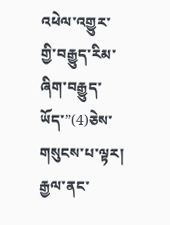འཕེལ་འགྱུར་གྱི་བརྒྱུད་རིམ་ཞིག་བརྒྱུད་ཡོད་”(4)ཅེས་གསུངས་པ་ལྟར། རྒྱལ་ནང་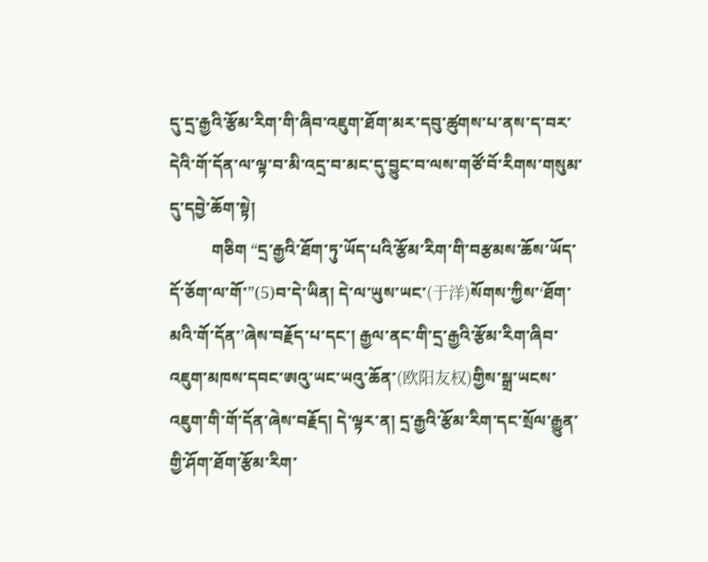དུ་དྲ་རྒྱའི་རྩོམ་རིག་གི་ཞིབ་འཇུག་ཐོག་མར་དབུ་ཚུགས་པ་ནས་ད་བར་དེའི་གོ་དོན་ལ་ལྟ་བ་མི་འདྲ་བ་མང་དུ་བྱུང་བ་ལས་གཙོ་བོ་རིགས་གསུམ་དུ་དབྱེ་ཆོག་སྟེ།
          གཅིག “དྲ་རྒྱའི་ཐོག་ཏུ་ཡོད་པའི་རྩོམ་རིག་གི་བརྩམས་ཆོས་ཡོད་དོ་ཅོག་ལ་གོ་”(5)བ་དེ་ཡིན། དེ་ལ་ཡུས་ཡང་(于洋)སོགས་ཀྱིས་‘ཐོག་མའི་གོ་དོན་’ཞེས་བརྗོད་པ་དང་། རྒྱལ་ནང་གི་དྲ་རྒྱའི་རྩོམ་རིག་ཞིབ་འཇུག་མཁས་དབང་ཨའུ་ཡང་ཡའུ་ཆོན་(欧阳友权)གྱིས་སྒྲ་ཡངས་འཇུག་གི་གོ་དོན་ཞེས་བརྗོད། དེ་ལྟར་ན། དྲ་རྒྱའི་རྩོམ་རིག་དང་སྲོལ་རྒྱུན་གྱི་ཤོག་ཐོག་རྩོམ་རིག་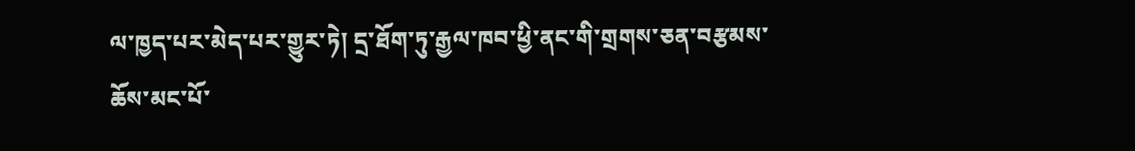ལ་ཁྱད་པར་མེད་པར་གྱུར་ཏེ། དྲ་ཐོག་ཏུ་རྒྱལ་ཁབ་ཕྱི་ནང་གི་གྲགས་ཅན་བརྩམས་ཆོས་མང་པོ་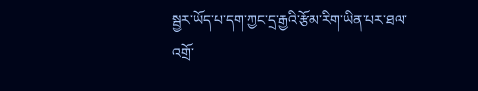སྦྱར་ཡོད་པ་དག་ཀྱང་དྲ་རྒྱའི་རྩོམ་རིག་ཡིན་པར་ཐལ་འགྲོ་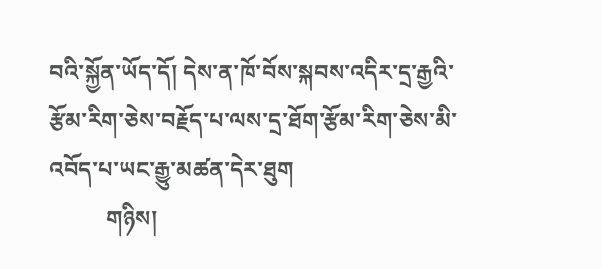བའི་སྐྱོན་ཡོད་དོ། དེས་ན་ཁོ་བོས་སྐབས་འདིར་དྲ་རྒྱའི་རྩོམ་རིག་ཅེས་བརྗོད་པ་ལས་དྲ་ཐོག་རྩོམ་རིག་ཅེས་མི་འབོད་པ་ཡང་རྒྱུ་མཚན་དེར་ཐུག
          གཉིས།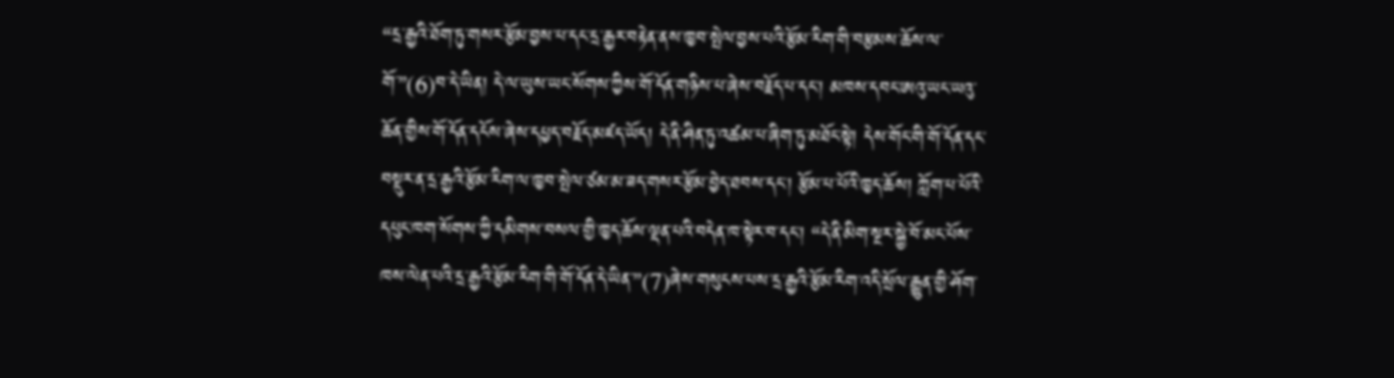“དྲ་རྒྱའི་ཐོག་ཏུ་གསར་རྩོམ་བྱས་པ་དང་དྲ་རྒྱར་བརྟེན་ནས་ཁྱབ་སྤེལ་བྱས་པའི་རྩོམ་རིག་གི་བརྩམས་ཆོས་ལ་གོ་”(6)བ་དེ་ཡིན། དེ་ལ་ཡུས་ཡང་སོགས་ཀྱིས་གོ་དོན་གཉིས་པ་ཞེས་བརྗོད་པ་དང་། མཁས་དབང་ཨའུ་ཡང་ཡའུ་ཆོན་གྱིས་གོ་དོན་དངོས་ཞེས་དཔྱད་བརྗོད་མཛད་ཡོད། དེ་ནི་ཤིན་ཏུ་འཚམ་པ་ཞིག་ཏུ་མཐོང་སྟེ། དེས་གོང་གི་གོ་དོན་དང་བསྡུར་ན་དྲ་རྒྱའི་རྩོམ་རིག་ལ་ཁྱབ་སྤེལ་ཙམ་མ་ཟད་གསར་རྩོམ་བྱེད་ཐབས་དང་། རྩོམ་པ་པོའི་ཁྱད་ཆོས། ཀློག་པ་པོའི་དཔུང་ཁག་སོགས་ཀྱི་དམིགས་བསལ་གྱི་ཁྱད་ཆོས་ལྡན་པའི་བདེན་ཁ་སྟེར་བ་དང་། “དེ་ནི་མིག་སྔར་སྐྱེ་བོ་མང་པོས་ཁས་ལེན་པའི་དྲ་རྒྱའི་རྩོམ་རིག་གི་གོ་དོན་དེ་ཡིན་”(7)ཞེས་གསུངས་པས་དྲ་རྒྱའི་རྩོམ་རིག་འདི་སྲོལ་རྒྱུན་གྱི་ཤོག་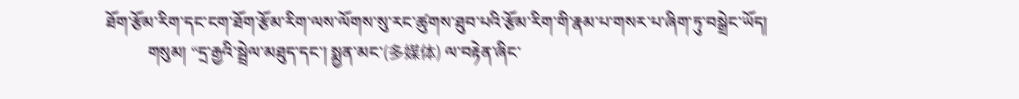ཐོག་རྩོམ་རིག་དང་ངག་ཐོག་རྩོམ་རིག་ལས་ལོགས་སུ་རང་ཚུགས་ཐུབ་པའི་རྩོམ་རིག་གི་རྣམ་པ་གསར་པ་ཞིག་ཏུ་བསྒྲེང་ཡོད།
          གསུམ། “དྲ་རྒྱའི་སྦྲེལ་མཐུད་དང་། སྨྱན་མང་(多媒体) ལ་བརྟེན་ཞིང་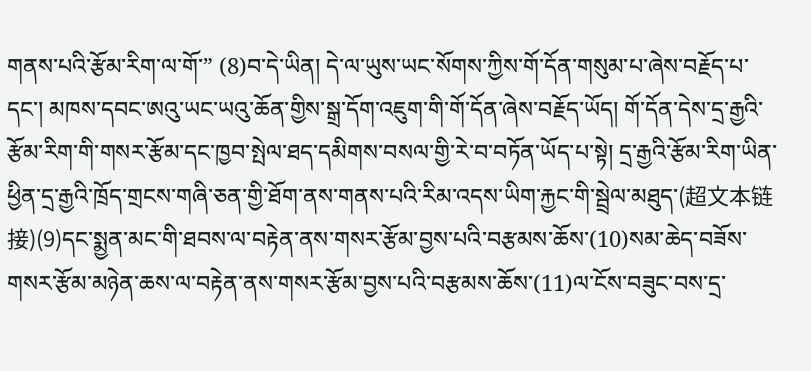གནས་པའི་རྩོམ་རིག་ལ་གོ་” (8)བ་དེ་ཡིན། དེ་ལ་ཡུས་ཡང་སོགས་ཀྱིས་གོ་དོན་གསུམ་པ་ཞེས་བརྗོད་པ་དང་། མཁས་དབང་ཨའུ་ཡང་ཡའུ་ཆོན་གྱིས་སྒྲ་དོག་འཇུག་གི་གོ་དོན་ཞེས་བརྗོད་ཡོད། གོ་དོན་དེས་དྲ་རྒྱའི་རྩོམ་རིག་གི་གསར་རྩོམ་དང་ཁྱབ་སྤེལ་ཐད་དམིགས་བསལ་གྱི་རེ་བ་བཏོན་ཡོད་པ་སྟེ། དྲ་རྒྱའི་རྩོམ་རིག་ཡིན་ཕྱིན་དྲ་རྒྱའི་ཁྲོད་གྲངས་གཞི་ཅན་གྱི་ཐོག་ནས་གནས་པའི་རིམ་འདས་ཡིག་རྐྱང་གི་སྦྲེལ་མཐུད་(超文本链接)(9)དང་སྨྱན་མང་གི་ཐབས་ལ་བརྟེན་ནས་གསར་རྩོམ་བྱས་པའི་བརྩམས་ཆོས་(10)སམ་ཆེད་བཟོས་གསར་རྩོམ་མཉེན་ཆས་ལ་བརྟེན་ནས་གསར་རྩོམ་བྱས་པའི་བརྩམས་ཆོས་(11)ལ་ངོས་བཟུང་བས་དྲ་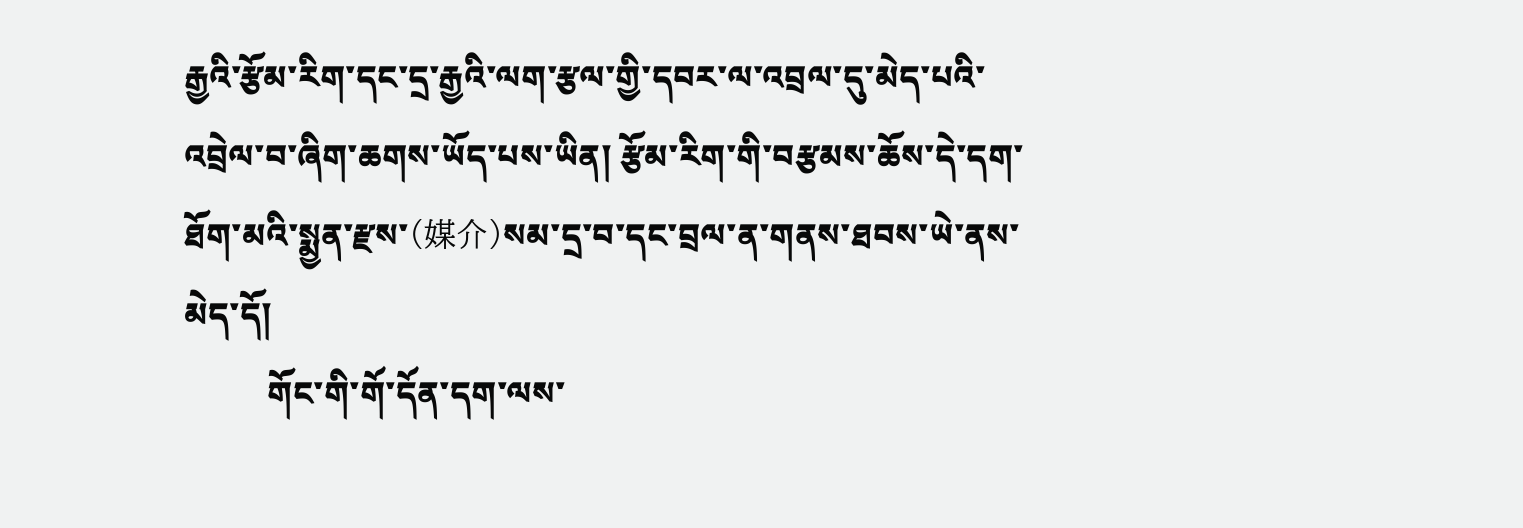རྒྱའི་རྩོམ་རིག་དང་དྲ་རྒྱའི་ལག་རྩལ་གྱི་དབར་ལ་འབྲལ་དུ་མེད་པའི་འབྲེལ་བ་ཞིག་ཆགས་ཡོད་པས་ཡིན། རྩོམ་རིག་གི་བརྩམས་ཆོས་དེ་དག་ཐོག་མའི་སྨྱན་རྫས་(媒介)སམ་དྲ་བ་དང་བྲལ་ན་གནས་ཐབས་ཡེ་ནས་མེད་དོ།
          གོང་གི་གོ་དོན་དག་ལས་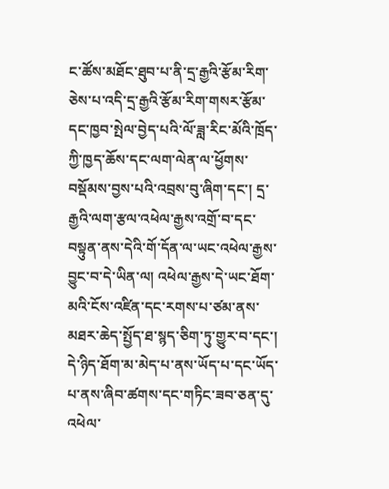ང་ཚོས་མཐོང་ཐུབ་པ་ནི་དྲ་རྒྱའི་རྩོམ་རིག་ཅེས་པ་འདི་དྲ་རྒྱའི་རྩོམ་རིག་གསར་རྩོམ་དང་ཁྱབ་སྤེལ་བྱེད་པའི་ལོ་ཟླ་རིང་མོའི་ཁྲོད་ཀྱི་ཁྱད་ཆོས་དང་ལག་ལེན་ལ་ཕྱོགས་བསྡོམས་བྱས་པའི་འབྲས་བུ་ཞིག་དང་། དྲ་རྒྱའི་ལག་རྩལ་འཕེལ་རྒྱས་འགྲོ་བ་དང་བསྟུན་ནས་དེའི་གོ་དོན་ལ་ཡང་འཕེལ་རྒྱས་བྱུང་བ་དེ་ཡིན་ལ། འཕེལ་རྒྱས་དེ་ཡང་ཐོག་མའི་ངོས་འཛིན་དང་རགས་པ་ཙམ་ནས་མཐར་ཆེད་སྤྱོད་ཐ་སྙད་ཅིག་ཏུ་གྱུར་བ་དང་། དེ་ཉིད་ཐོག་མ་མེད་པ་ནས་ཡོད་པ་དང་ཡོད་པ་ནས་ཞིབ་ཚགས་དང་གཏིང་ཟབ་ཅན་དུ་འཕེལ་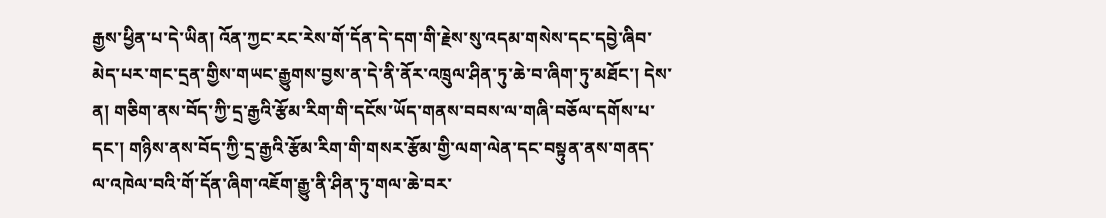རྒྱས་ཕྱིན་པ་དེ་ཡིན། འོན་ཀྱང་རང་རེས་གོ་དོན་དེ་དག་གི་རྗེས་སུ་འདམ་གསེས་དང་དབྱེ་ཞིབ་མེད་པར་གང་དྲན་གྱིས་གཡང་རྒྱུགས་བྱས་ན་དེ་ནི་ནོར་འཁྲུལ་ཤིན་ཏུ་ཆེ་བ་ཞིག་ཏུ་མཐོང་། དེས་ན། གཅིག་ནས་བོད་ཀྱི་དྲ་རྒྱའི་རྩོམ་རིག་གི་དངོས་ཡོད་གནས་བབས་ལ་གཞི་བཅོལ་དགོས་པ་དང་། གཉིས་ནས་བོད་ཀྱི་དྲ་རྒྱའི་རྩོམ་རིག་གི་གསར་རྩོམ་གྱི་ལག་ལེན་དང་བསྟུན་ནས་གནད་ལ་འཁེལ་བའི་གོ་དོན་ཞིག་འཇོག་རྒྱུ་ནི་ཤིན་ཏུ་གལ་ཆེ་བར་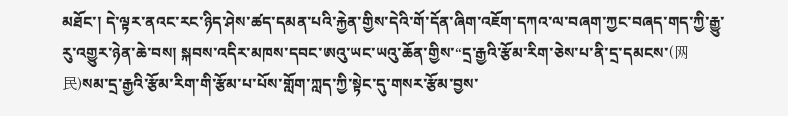མཐོང་། དེ་ལྟར་ནའང་རང་ཉིད་ཤེས་ཚད་དམན་པའི་རྐྱེན་གྱིས་དེའི་གོ་དོན་ཞིག་འཇོག་དཀའ་ལ་བཞག་ཀྱང་བཞད་གད་ཀྱི་རྒྱུ་རུ་འགྱུར་ཉེན་ཆེ་བས། སྐབས་འདིར་མཁས་དབང་ཨའུ་ཡང་ཡའུ་ཆོན་གྱིས་“དྲ་རྒྱའི་རྩོམ་རིག་ཅེས་པ་ནི་དྲ་དམངས་(网民)སམ་དྲ་རྒྱའི་རྩོམ་རིག་གི་རྩོམ་པ་པོས་གློག་ཀླད་ཀྱི་སྟེང་དུ་གསར་རྩོམ་བྱས་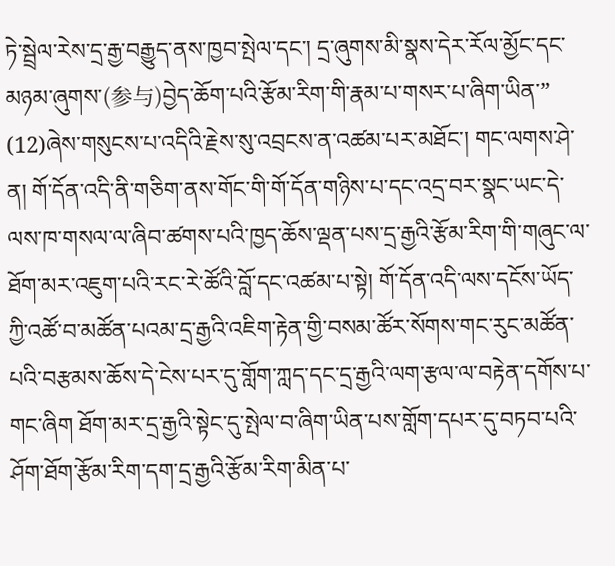ཏེ་སྦྲེལ་རེས་དྲ་རྒྱ་བརྒྱུད་ནས་ཁྱབ་སྤེལ་དང་། དྲ་ཞུགས་མི་སྣས་དེར་རོལ་མྱོང་དང་མཉམ་ཞུགས་(参与)བྱེད་ཆོག་པའི་རྩོམ་རིག་གི་རྣམ་པ་གསར་པ་ཞིག་ཡིན་” (12)ཞེས་གསུངས་པ་འདིའི་རྗེས་སུ་འབྲངས་ན་འཚམ་པར་མཐོང་། གང་ལགས་ཤེ་ན། གོ་དོན་འདི་ནི་གཅིག་ནས་གོང་གི་གོ་དོན་གཉིས་པ་དང་འདྲ་བར་སྣང་ཡང་དེ་ལས་ཁ་གསལ་ལ་ཞིབ་ཚགས་པའི་ཁྱད་ཆོས་ལྡན་པས་དྲ་རྒྱའི་རྩོམ་རིག་གི་གཞུང་ལ་ཐོག་མར་འཇུག་པའི་རང་རེ་ཚོའི་བློ་དང་འཚམ་པ་སྟེ། གོ་དོན་འདི་ལས་དངོས་ཡོད་ཀྱི་འཚོ་བ་མཚོན་པའམ་དྲ་རྒྱའི་འཇིག་རྟེན་གྱི་བསམ་ཚོར་སོགས་གང་རུང་མཚོན་པའི་བརྩམས་ཆོས་དེ་ངེས་པར་དུ་གློག་ཀླད་དང་དྲ་རྒྱའི་ལག་རྩལ་ལ་བརྟེན་དགོས་པ་གང་ཞིག ཐོག་མར་དྲ་རྒྱའི་སྟེང་དུ་སྤེལ་བ་ཞིག་ཡིན་པས་གློག་དཔར་དུ་བཏབ་པའི་ཤོག་ཐོག་རྩོམ་རིག་དག་དྲ་རྒྱའི་རྩོམ་རིག་མིན་པ་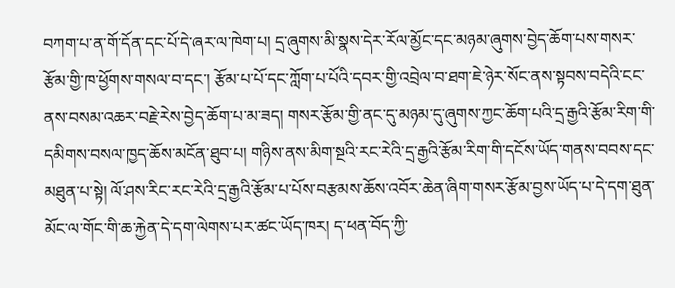བཀག་པ་ན་གོ་དོན་དང་པོ་དེ་ཞར་ལ་ཁེག་པ། དྲ་ཞུགས་མི་སྣས་དེར་རོལ་མྱོང་དང་མཉམ་ཞུགས་བྱེད་ཆོག་པས་གསར་རྩོམ་གྱི་ཁ་ཕྱོགས་གསལ་བ་དང་། རྩོམ་པ་པོ་དང་ཀློག་པ་པོའི་དབར་གྱི་འབྲེལ་བ་ཐག་ཇེ་ཉེར་སོང་ནས་སྟབས་བདེའི་ངང་ནས་བསམ་འཆར་བརྗེ་རེས་བྱེད་ཆོག་པ་མ་ཟད། གསར་རྩོམ་གྱི་ནང་དུ་མཉམ་དུ་ཞུགས་ཀྱང་ཆོག་པའི་དྲ་རྒྱའི་རྩོམ་རིག་གི་དམིགས་བསལ་ཁྱད་ཆོས་མངོན་ཐུབ་པ། གཉིས་ནས་མིག་སྔའི་རང་རེའི་དྲ་རྒྱའི་རྩོམ་རིག་གི་དངོས་ཡོད་གནས་བབས་དང་མཐུན་པ་སྟེ། ལོ་ཤས་རིང་རང་རེའི་དྲ་རྒྱའི་རྩོམ་པ་པོས་བརྩམས་ཆོས་འབོར་ཆེན་ཞིག་གསར་རྩོམ་བྱས་ཡོད་པ་དེ་དག་ཐུན་མོང་ལ་གོང་གི་ཆ་རྐྱེན་དེ་དག་ལེགས་པར་ཚང་ཡོད་ཁར། ད་ཕན་བོད་ཀྱི་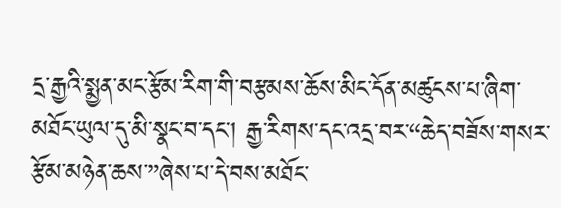དྲ་རྒྱའི་སྨྱན་མང་རྩོམ་རིག་གི་བརྩམས་ཆོས་མིང་དོན་མཚུངས་པ་ཞིག་མཐོང་ཡུལ་དུ་མི་སྣང་བ་དང་། རྒྱ་རིགས་དང་འདྲ་བར་“ཆེད་བཟོས་གསར་རྩོམ་མཉེན་ཆས་”ཞེས་པ་དེ་བས་མཐོང་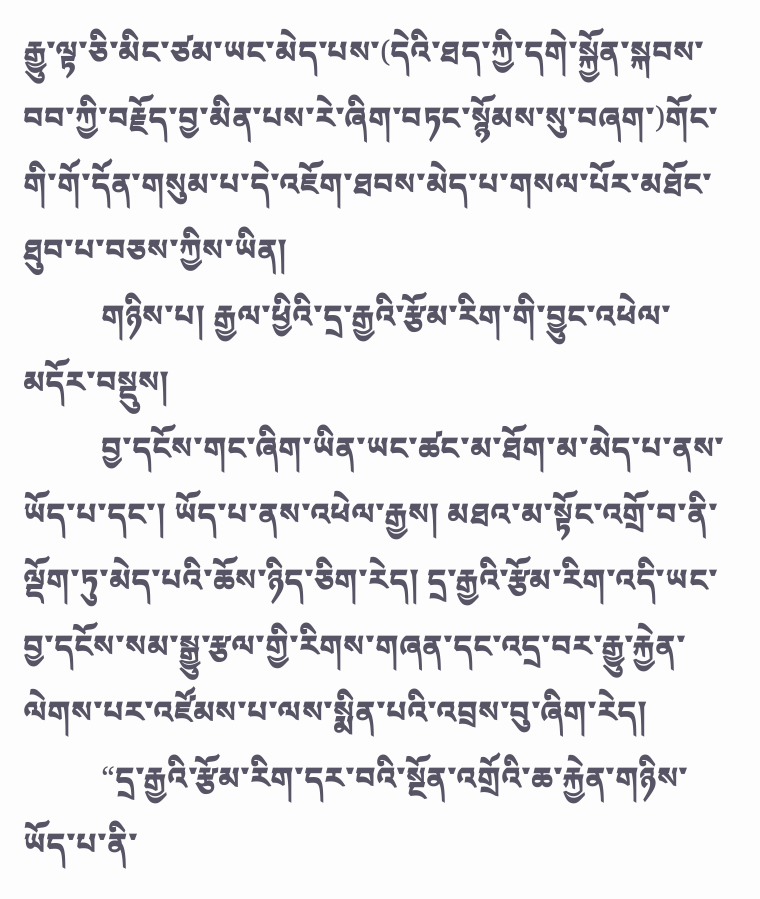རྒྱུ་ལྟ་ཅི་མིང་ཙམ་ཡང་མེད་པས་(དེའི་ཐད་ཀྱི་དགེ་སྐྱོན་སྐབས་བབ་ཀྱི་བརྗོད་བྱ་མིན་པས་རེ་ཞིག་བཏང་སྙོམས་སུ་བཞག་)གོང་གི་གོ་དོན་གསུམ་པ་དེ་འཇོག་ཐབས་མེད་པ་གསལ་པོར་མཐོང་ཐུབ་པ་བཅས་ཀྱིས་ཡིན།
          གཉིས་པ། རྒྱལ་ཕྱིའི་དྲ་རྒྱའི་རྩོམ་རིག་གི་བྱུང་འཕེལ་མདོར་བསྡུས།
          བྱ་དངོས་གང་ཞིག་ཡིན་ཡང་ཚང་མ་ཐོག་མ་མེད་པ་ནས་ཡོད་པ་དང་། ཡོད་པ་ནས་འཕེལ་རྒྱས། མཐའ་མ་སྟོང་འགྲོ་བ་ནི་ལྡོག་ཏུ་མེད་པའི་ཆོས་ཉིད་ཅིག་རེད། དྲ་རྒྱའི་རྩོམ་རིག་འདི་ཡང་བྱ་དངོས་སམ་སྒྱུ་རྩལ་གྱི་རིགས་གཞན་དང་འདྲ་བར་རྒྱུ་རྐྱེན་ལེགས་པར་འཛོམས་པ་ལས་སྨིན་པའི་འབྲས་བུ་ཞིག་རེད།
          “དྲ་རྒྱའི་རྩོམ་རིག་དར་བའི་སྔོན་འགྲོའི་ཆ་རྐྱེན་གཉིས་ཡོད་པ་ནི་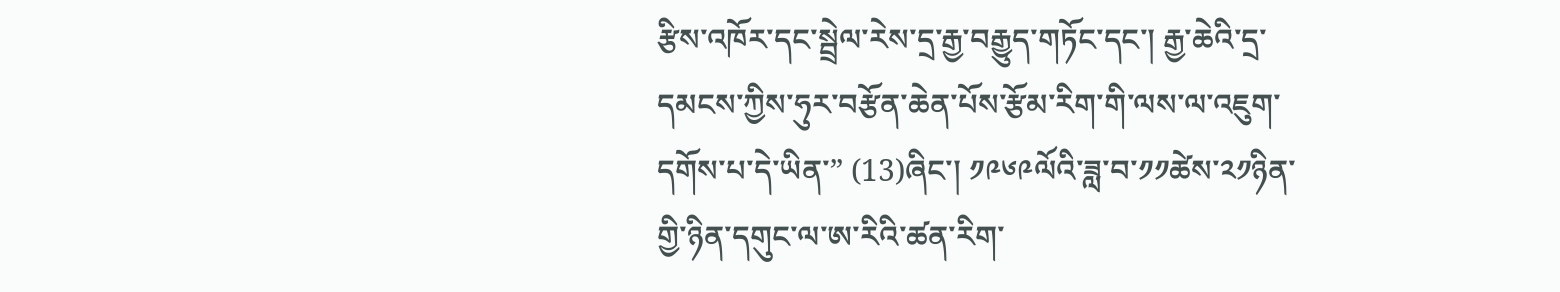རྩིས་འཁོར་དང་སྦྲེལ་རེས་དྲ་རྒྱ་བརྒྱུད་གཏོང་དང་། རྒྱ་ཆེའི་དྲ་དམངས་ཀྱིས་ཧུར་བརྩོན་ཆེན་པོས་རྩོམ་རིག་གི་ལས་ལ་འཇུག་དགོས་པ་དེ་ཡིན་” (13)ཞིང་། ༡༩༦༩ལོའི་ཟླ་བ་༡༡ཚེས་༢༡ཉིན་གྱི་ཉིན་དགུང་ལ་ཨ་རིའི་ཚན་རིག་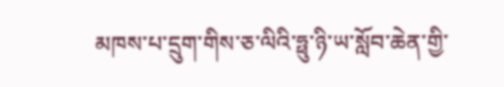མཁས་པ་དྲུག་གིས་ཅ་ལིའི་ཧྥུ་ཉི་ཡ་སློབ་ཆེན་གྱི་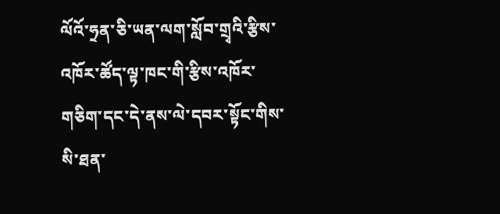ལོའོ་ཧྲན་ཅི་ཡན་ལག་སློབ་གྲྭའི་རྩིས་འཁོར་ཚོད་ལྟ་ཁང་གི་རྩིས་འཁོར་གཅིག་དང་དེ་ནས་ལེ་དབར་སྟོང་གིས་སི་ཐན་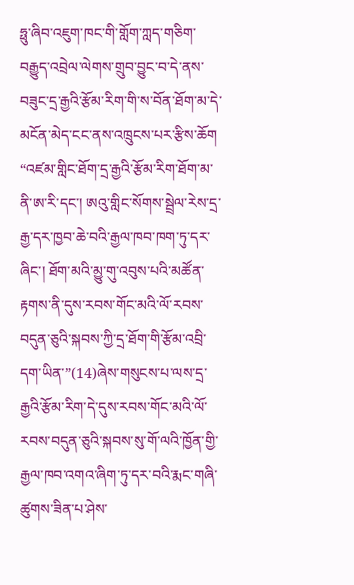ཧྥུ་ཞིབ་འཇུག་ཁང་གི་གློག་ཀླད་གཅིག་བརྒྱུད་འབྲེལ་ལེགས་གྲུབ་བྱུང་བ་དེ་ནས་བཟུང་དྲ་རྒྱའི་རྩོམ་རིག་གི་ས་བོན་ཐོག་མ་དེ་མངོན་མེད་ངང་ནས་འཁྲུངས་པར་རྩིས་ཆོག “འཛམ་གླིང་ཐོག་དྲ་རྒྱའི་རྩོམ་རིག་ཐོག་མ་ནི་ཨ་རི་དང་། ཨའུ་གླིང་སོགས་སྦྲེལ་རེས་དྲ་རྒྱ་དར་ཁྱབ་ཆེ་བའི་རྒྱལ་ཁབ་ཁག་ཏུ་དར་ཞིང་། ཐོག་མའི་མྱུ་གུ་འབུས་པའི་མཚོན་རྟགས་ནི་དུས་རབས་གོང་མའི་ལོ་རབས་བདུན་ཅུའི་སྐབས་ཀྱི་དྲ་ཐོག་གི་རྩོམ་འབྲི་དག་ཡིན་”(14)ཞེས་གསུངས་པ་ལས་དྲ་རྒྱའི་རྩོམ་རིག་དེ་དུས་རབས་གོང་མའི་ལོ་རབས་བདུན་ཅུའི་སྐབས་སུ་གོ་ལའི་ཁྱོན་གྱི་རྒྱལ་ཁབ་འགའ་ཞིག་ཏུ་དར་བའི་རྨང་གཞི་ཚུགས་ཟིན་པ་ཤེས་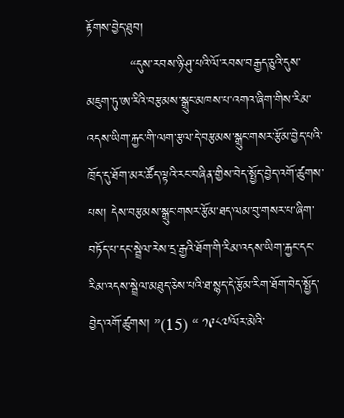རྟོགས་བྱེད་ཐུབ།
          “དུས་རབས་ཉི་ཤུ་པའི་ལོ་རབས་བརྒྱད་ཅུའི་དུས་མཇུག་ཏུ་ཨ་རིའི་བརྩམས་སྒྲུང་མཁས་པ་འགའ་ཞིག་གིས་རིམ་འདས་ཡིག་རྐྱང་གི་ལག་རྩལ་དེ་བརྩམས་སྒྲུང་གསར་རྩོམ་བྱེད་པའི་ཁྲོད་དུ་ཐོག་མར་ཚོད་ལྟའི་རང་བཞིན་གྱིས་བེད་སྤྱོད་བྱེད་འགོ་ཚུགས་པས། དེས་བརྩམས་སྒྲུང་གསར་རྩོམ་ཐད་ལམ་བུ་གསར་པ་ཞིག་བཏོད་པ་དང་སྦྲེལ་རེས་དྲ་རྒྱའི་ཐོག་གི་རིམ་འདས་ཡིག་རྐྱང་དང་རིམ་འདས་སྦྲེལ་མཐུད་ཅེས་པའི་ཐ་སྙད་དེ་རྩོམ་རིག་ཐོག་བེད་སྤྱོད་བྱེད་འགོ་ཚུགས། ”(15) “ ༡༩༨༧ལོར་མེའི་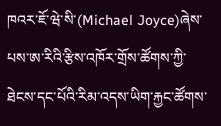ཁའར་ཇོ་ཝེ་སི་(Michael Joyce)ཞེས་པས་ཨ་རིའི་རྩིས་འཁོར་གྲོས་ཚོགས་ཀྱི་ཐེངས་དང་པོའི་རིམ་འདས་ཡིག་རྐྱང་ཚོགས་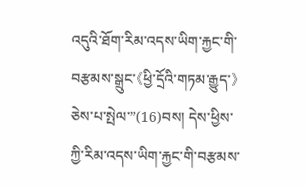འདུའི་ཐོག་རིམ་འདས་ཡིག་རྐྱང་གི་བརྩམས་སྒྲུང་《ཕྱི་དྲོའི་གཏམ་རྒྱུད་》ཅེས་པ་སྤེལ་”(16)བས། དེས་ཕྱིས་ཀྱི་རིམ་འདས་ཡིག་རྐྱང་གི་བརྩམས་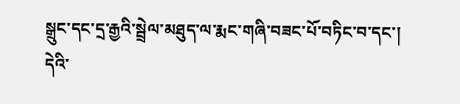སྒྲུང་དང་དྲ་རྒྱའི་སྦྲེལ་མཐུད་ལ་རྨང་གཞི་བཟང་པོ་བཏིང་བ་དང་། དེའི་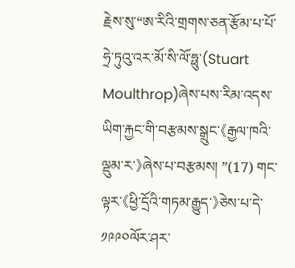རྗེས་སུ་“ཨ་རིའི་གྲགས་ཅན་རྩོམ་པ་པོ་ཧྲེ་ཏུའུ་འར་མོ་སི་ལོ་ཧྥུ་(Stuart Moulthrop)ཞེས་པས་རིམ་འདས་ཡིག་རྐྱང་གི་བརྩམས་སྒྲུང་《རྒྱལ་ཁའི་ལྡུམ་ར་》ཞེས་པ་བརྩམས། ”(17) གང་ལྟར་《ཕྱི་དྲོའི་གཏམ་རྒྱུད་》ཅེས་པ་དེ་༡༩༩༠ལོར་ཤར་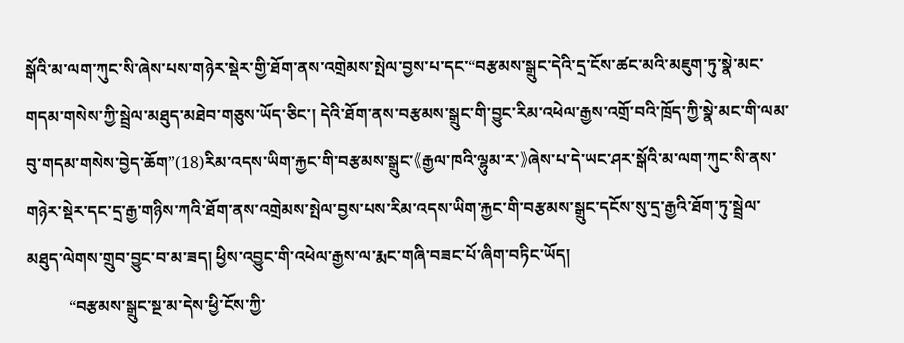སྒོའི་མ་ལག་ཀུང་སི་ཞེས་པས་གཉེར་སྡེར་གྱི་ཐོག་ནས་འགྲེམས་སྤེལ་བྱས་པ་དང་“བརྩམས་སྒྲུང་དེའི་དྲ་ངོས་ཚང་མའི་མཇུག་ཏུ་སྣེ་མང་གདམ་གསེས་ཀྱི་སྦྲེལ་མཐུད་མཐེབ་གཅུས་ཡོད་ཅིང་། དེའི་ཐོག་ནས་བརྩམས་སྒྲུང་གི་བྱུང་རིམ་འཕེལ་རྒྱས་འགྲོ་བའི་ཁྲོད་ཀྱི་སྣེ་མང་གི་ལམ་བུ་གདམ་གསེས་བྱེད་ཆོག”(18)རིམ་འདས་ཡིག་རྐྱང་གི་བརྩམས་སྒྲུང་《རྒྱལ་ཁའི་ལྷུམ་ར་》ཞེས་པ་དེ་ཡང་ཤར་སྒོའི་མ་ལག་ཀུང་སི་ནས་གཉེར་སྡེར་དང་དྲ་རྒྱ་གཉིས་ཀའི་ཐོག་ནས་འགྲེམས་སྤེལ་བྱས་པས་རིམ་འདས་ཡིག་རྐྱང་གི་བརྩམས་སྒྲུང་དངོས་སུ་དྲ་རྒྱའི་ཐོག་ཏུ་སྦྲེལ་མཐུད་ལེགས་གྲུབ་བྱུང་བ་མ་ཟད། ཕྱིས་འབྱུང་གི་འཕེལ་རྒྱས་ལ་རྨང་གཞི་བཟང་པོ་ཞིག་བཏིང་ཡོད།
          “བརྩམས་སྒྲུང་སྔ་མ་དེས་ཕྱི་ངོས་ཀྱི་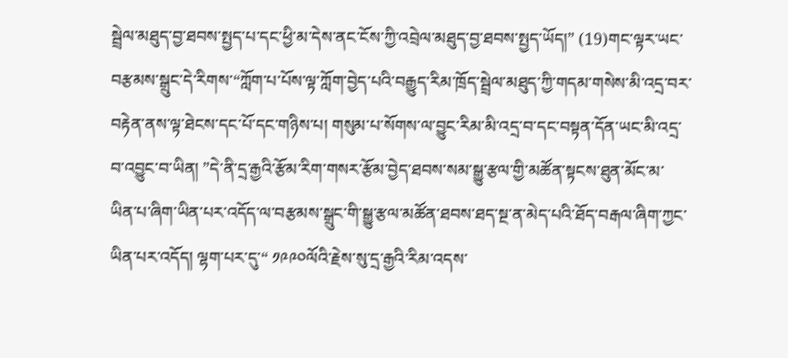སྦྲེལ་མཐུད་བྱ་ཐབས་སྤྱད་པ་དང་ཕྱི་མ་དེས་ནང་ངོས་ཀྱི་འབྲེལ་མཐུད་བྱ་ཐབས་སྤྱད་ཡོད།” (19)གང་ལྟར་ཡང་བརྩམས་སྒྲུང་དེ་རིགས་“ཀློག་པ་པོས་ལྟ་ཀློག་བྱེད་པའི་བརྒྱུད་རིམ་ཁྲོད་སྦྲེལ་མཐུད་ཀྱི་གདམ་གསེས་མི་འདྲ་བར་བརྟེན་ནས་ལྟ་ཐེངས་དང་པོ་དང་གཉིས་པ། གསུམ་པ་སོགས་ལ་བྱུང་རིམ་མི་འདྲ་བ་དང་བསྟན་དོན་ཡང་མི་འདྲ་བ་འབྱུང་བ་ཡིན། ”དེ་ནི་དྲ་རྒྱའི་རྩོམ་རིག་གསར་རྩོམ་བྱེད་ཐབས་སམ་སྒྱུ་རྩལ་གྱི་མཚོན་སྟངས་ཐུན་མོང་མ་ཡིན་པ་ཞིག་ཡིན་པར་འདོད་ལ་བརྩམས་སྒྲུང་གི་སྒྱུ་རྩལ་མཚོན་ཐབས་ཐད་སྔ་ན་མེད་པའི་ཐོད་བརྒལ་ཞིག་ཀྱང་ཡིན་པར་འདོད། ལྷག་པར་དུ་“ ༡༩༩༠ལོའི་རྗེས་སུ་དྲ་རྒྱའི་རིམ་འདས་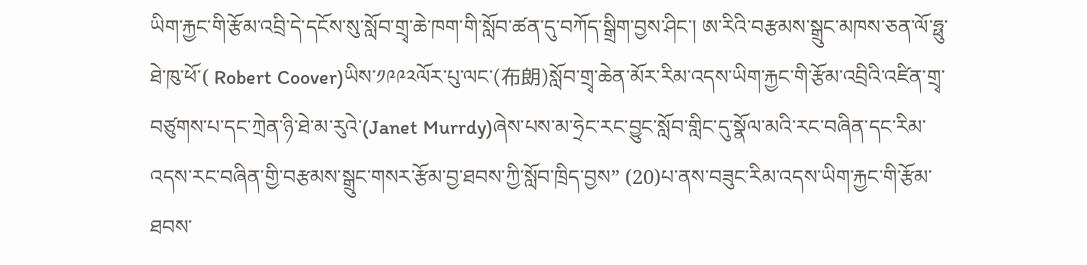ཡིག་རྐྱང་གི་རྩོམ་འབྲི་དེ་དངོས་སུ་སློབ་གྲྭ་ཆེ་ཁག་གི་སློབ་ཚན་དུ་བཀོད་སྒྲིག་བྱས་ཤིང་། ཨ་རིའི་བརྩམས་སྒྲུང་མཁས་ཅན་ལོ་ཧྥུ་ཐེ་ཁུ་ཕོ་( Robert Coover)ཡིས་༡༩༩༢ལོར་པུ་ལང་(布朗)སློབ་གྲྭ་ཆེན་མོར་རིམ་འདས་ཡིག་རྐྱང་གི་རྩོམ་འབྲིའི་འཛིན་གྲྭ་བཙུགས་པ་དང་ཀྲེན་ཉི་ཐེ་མ་རུའེ་(Janet Murrdy)ཞེས་པས་མ་ཧྲེང་རང་བྱུང་སློབ་གླིང་དུ་སྣོལ་མའི་རང་བཞིན་དང་རིམ་འདས་རང་བཞིན་གྱི་བརྩམས་སྒྲུང་གསར་རྩོམ་བྱ་ཐབས་ཀྱི་སློབ་ཁྲིད་བྱས” (20)པ་ནས་བཟུང་རིམ་འདས་ཡིག་རྐྱང་གི་རྩོམ་ཐབས་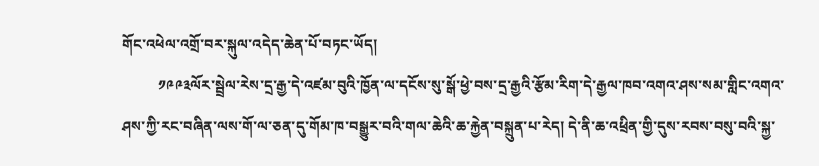གོང་འཕེལ་འགྲོ་བར་སྐུལ་འདེད་ཆེན་པོ་བཏང་ཡོད།
          ༡༩༩༣ལོར་སྦྲེལ་རེས་དྲ་རྒྱ་དེ་འཛམ་བུའི་ཁྱོན་ལ་དངོས་སུ་སྒོ་ཕྱེ་བས་དྲ་རྒྱའི་རྩོམ་རིག་དེ་རྒྱལ་ཁབ་འགའ་ཤས་སམ་གླིང་འགའ་ཤས་ཀྱི་རང་བཞིན་ལས་གོ་ལ་ཅན་དུ་གོམ་ཁ་བསྒྱུར་བའི་གལ་ཆེའི་ཆ་རྐྱེན་བསྐྲུན་པ་རེད། དེ་ནི་ཆ་འཕྲིན་གྱི་དུས་རབས་བསུ་བའི་སྐྱ་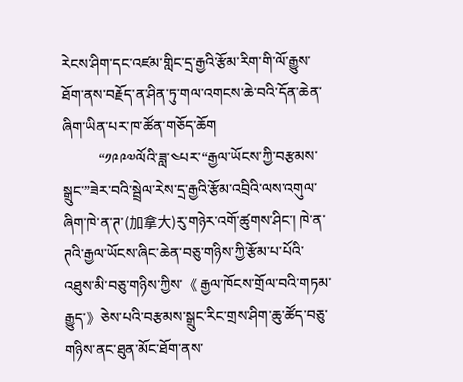རེངས་ཤིག་དང་འཛམ་གླིང་དྲ་རྒྱའི་རྩོམ་རིག་གི་ལོ་རྒྱུས་ཐོག་ནས་བརྗོད་ན་ཤིན་ཏུ་གལ་འགངས་ཆེ་བའི་དོན་ཆེན་ཞིག་ཡིན་པར་ཁ་ཚོན་གཅོད་ཆོག
          “༡༩༩༧ལོའི་ཟླ་༤པར་“རྒྱལ་ཡོངས་ཀྱི་བརྩམས་སྒྲུང་”ཟེར་བའི་སྦྲེལ་རེས་དྲ་རྒྱའི་རྩོམ་འབྲིའི་ལས་འགུལ་ཞིག་ཁེ་ན་ཊ་(加拿大)རུ་གཉེར་འགོ་ཚུགས་ཤིང་། ཁེ་ན་ཊའི་རྒྱལ་ཡོངས་ཞིང་ཆེན་བཅུ་གཉིས་ཀྱི་རྩོམ་པ་པོའི་འཐུས་མི་བཅུ་གཉིས་ཀྱིས་《 རྒྱལ་ཁོངས་གྲོལ་བའི་གཏམ་རྒྱུད་》ཅེས་པའི་བརྩམས་སྒྲུང་རིང་གྲས་ཤིག་ཆུ་ཚོད་བཅུ་གཉིས་ནང་ཐུན་མོང་ཐོག་ནས་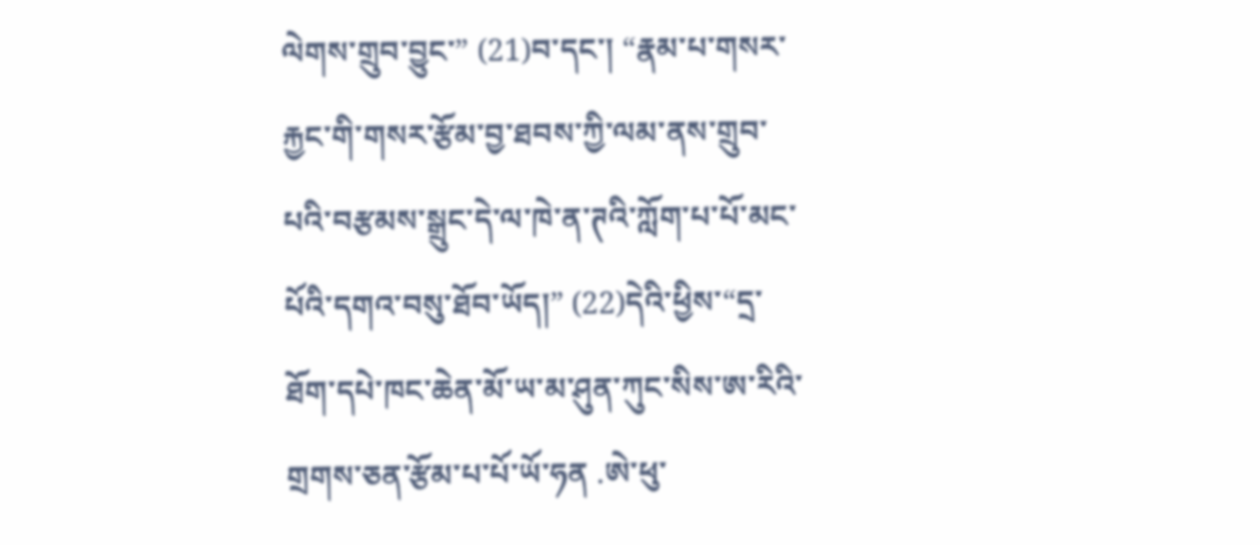ལེགས་གྲུབ་བྱུང་” (21)བ་དང་། “རྣམ་པ་གསར་རྐྱང་གི་གསར་རྩོམ་བྱ་ཐབས་ཀྱི་ལམ་ནས་གྲུབ་པའི་བརྩམས་སྒྲུང་དེ་ལ་ཁེ་ན་ཊའི་ཀློག་པ་པོ་མང་པོའི་དགའ་བསུ་ཐོབ་ཡོད།” (22)དེའི་ཕྱིས་“དྲ་ཐོག་དཔེ་ཁང་ཆེན་མོ་ཡ་མ་ཤུན་ཀུང་སིས་ཨ་རིའི་གྲགས་ཅན་རྩོམ་པ་པོ་ཡོ་ཧན .ཨེ་ཕུ་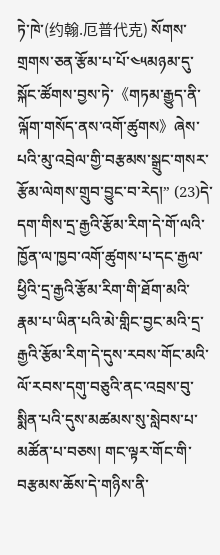ཏེ་ཁེ་(约翰.厄普代克) སོགས་གྲགས་ཅན་རྩོམ་པ་པོ་༤༥མཉམ་དུ་སྐོང་ཚོགས་བྱས་ཏེ་《གཏམ་རྒྱུད་ནི་ལྐོག་གསོད་ནས་འགོ་ཚུགས》ཞེས་པའི་མུ་འབྲེལ་གྱི་བརྩམས་སྒྲུང་གསར་རྩོམ་ལེགས་གྲུབ་བྱུང་བ་རེད།” (23)དེ་དག་གིས་དྲ་རྒྱའི་རྩོམ་རིག་དེ་གོ་ལའི་ཁྱོན་ལ་ཁྱབ་འགོ་ཚུགས་པ་དང་རྒྱལ་ཕྱིའི་དྲ་རྒྱའི་རྩོམ་རིག་གི་ཐོག་མའི་རྣམ་པ་ཡིན་པའི་མེ་གླིང་བྱང་མའི་དྲ་རྒྱའི་རྩོམ་རིག་དེ་དུས་རབས་གོང་མའི་ལོ་རབས་དགུ་བཅུའི་ནང་འབྲས་བུ་སྨིན་པའི་དུས་མཚམས་སུ་སླེབས་པ་མཚོན་པ་བཅས། གང་ལྟར་གོང་གི་བརྩམས་ཆོས་དེ་གཉིས་ནི་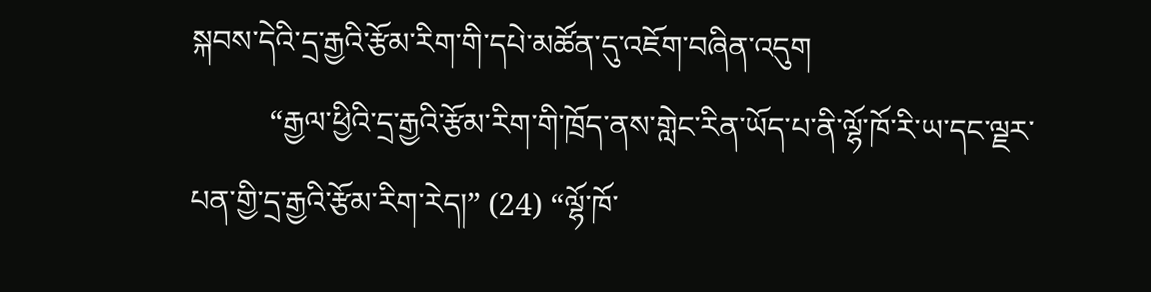སྐབས་དེའི་དྲ་རྒྱའི་རྩོམ་རིག་གི་དཔེ་མཚོན་དུ་འཇོག་བཞིན་འདུག
          “རྒྱལ་ཕྱིའི་དྲ་རྒྱའི་རྩོམ་རིག་གི་ཁྲོད་ནས་གླེང་རིན་ཡོད་པ་ནི་ལྷོ་ཁོ་རི་ཡ་དང་ལྗར་པན་གྱི་དྲ་རྒྱའི་རྩོམ་རིག་རེད།” (24) “ལྷོ་ཁོ་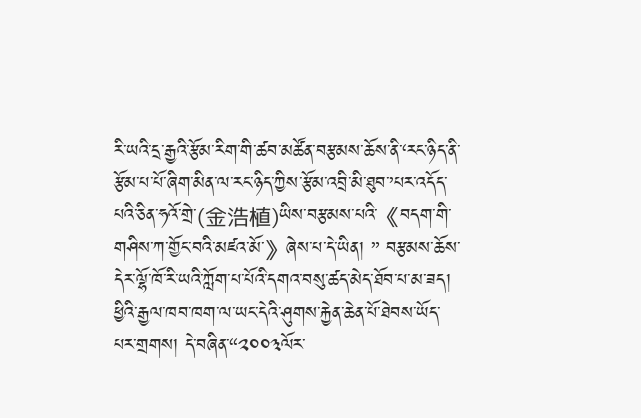རི་ཡའི་དྲ་རྒྱའི་རྩོམ་རིག་གི་ཚབ་མཚོན་བརྩམས་ཆོས་ནི་‘རང་ཉིད་ནི་རྩོམ་པ་པོ་ཞིག་མིན་ལ་རང་ཉིད་ཀྱིས་རྩོམ་འབྲི་མི་ཐུབ་’པར་འདོད་པའི་ཅིན་ཧའོ་གྲེ་(金浩植)ཡིས་བརྩམས་པའི་《བདག་གི་གཤིས་ཀ་གྱོང་བའི་མཛའ་མོ་》ཞེས་པ་དེ་ཡིན། ” བརྩམས་ཆོས་དེར་ལྷོ་ཁོ་རི་ཡའི་ཀློག་པ་པོའི་དགའ་བསུ་ཚད་མེད་ཐོབ་པ་མ་ཟད། ཕྱིའི་རྒྱལ་ཁབ་ཁག་ལ་ཡང་དེའི་ཤུགས་རྐྱེན་ཆེན་པོ་ཐེབས་ཡོད་པར་གྲགས། དེ་བཞིན་“༢༠༠༣ལོར་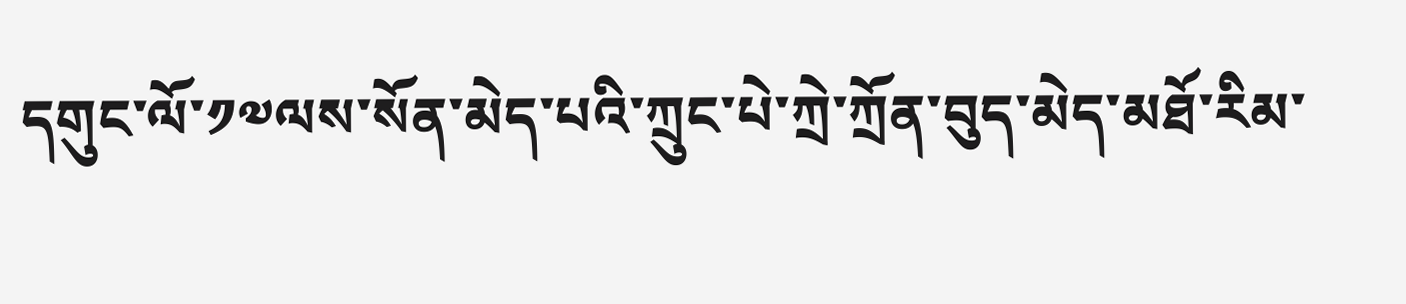དགུང་ལོ་༡༧ལས་སོན་མེད་པའི་ཀྲུང་པེ་ཀྲེ་ཀྲོན་བུད་མེད་མཐོ་རིམ་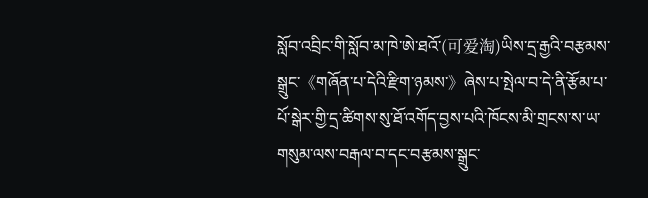སློབ་འབྲིང་གི་སློབ་མ་ཁེ་ཨེ་ཐའོ་(可爱淘)ཡིས་དྲ་རྒྱའི་བརྩམས་སྒྲུང་《གཞོན་པ་དེའི་རྫིག་ཉམས་》ཞེས་པ་སྤེལ་བ་དེ་ནི་རྩོམ་པ་པོ་སྒེར་གྱི་དྲ་ཚིགས་སུ་ཐོ་འགོད་བྱས་པའི་ཁོངས་མི་གྲངས་ས་ཡ་གསུམ་ལས་བརྒལ་བ་དང་བརྩམས་སྒྲུང་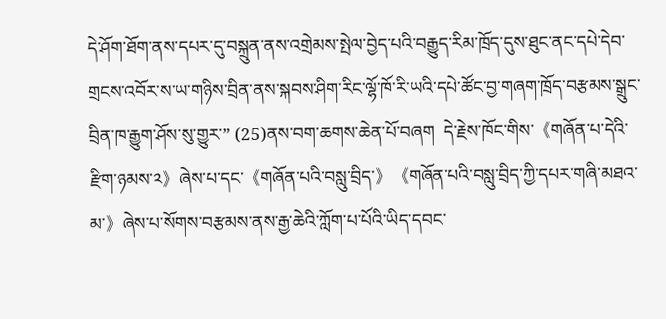དེ་ཤོག་ཐོག་ནས་དཔར་དུ་བསྐྲུན་ནས་འགྲེམས་སྤེལ་བྱེད་པའི་བརྒྱུད་རིམ་ཁྲོད་དུས་ཐུང་ནང་དཔེ་དེབ་གྲངས་འབོར་ས་ཡ་གཉིས་བྲིན་ནས་སྐབས་ཤིག་རིང་ལྷོ་ཁོ་རི་ཡའི་དཔེ་ཚོང་བྱ་གཞག་ཁྲོད་བརྩམས་སྒྲུང་བྲིན་ཁ་རྒྱུག་ཤོས་སུ་གྱུར་” (25)ནས་བག་ཆགས་ཆེན་པོ་བཞག  དེ་རྗེས་ཁོང་གིས་《གཞོན་པ་དེའི་རྫིག་ཉམས་༢》ཞེས་པ་དང་《གཞོན་པའི་བསླུ་བྲིད་》《གཞོན་པའི་བསླུ་བྲིད་ཀྱི་དཔར་གཞི་མཐའ་མ་》ཞེས་པ་སོགས་བརྩམས་ནས་རྒྱ་ཆེའི་ཀློག་པ་པོའི་ཡིད་དབང་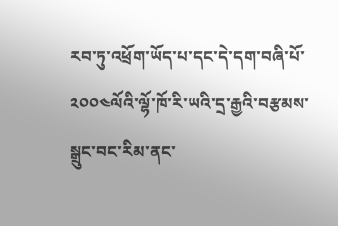རབ་ཏུ་འཕྲོག་ཡོད་པ་དང་དེ་དག་བཞི་པོ་༢༠༠༤ལོའི་ལྷོ་ཁོ་རི་ཡའི་དྲ་རྒྱའི་བརྩམས་སྒྲུང་བང་རིམ་ནང་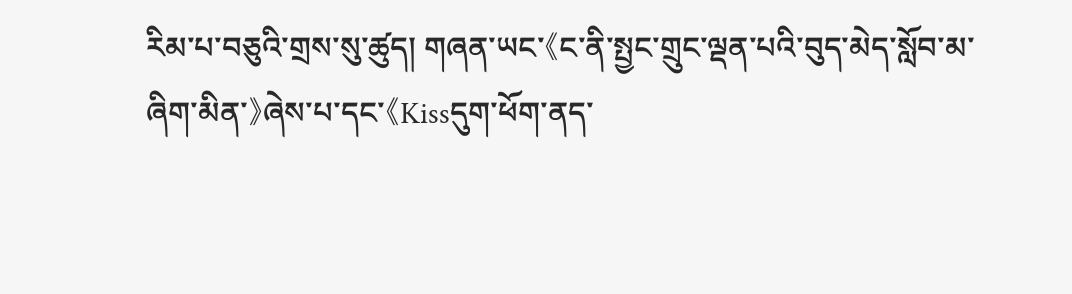རིམ་པ་བཅུའི་གྲས་སུ་ཚུད། གཞན་ཡང་《ང་ནི་སྤྱང་གྲུང་ལྡན་པའི་བུད་མེད་སློབ་མ་ཞིག་མིན་》ཞེས་པ་དང་《Kissདུག་ཕོག་ནད་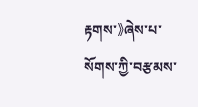རྟགས་》ཞེས་པ་སོགས་ཀྱི་བརྩམས་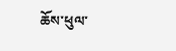ཆོས་ཕུལ་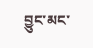བྱུང་མང་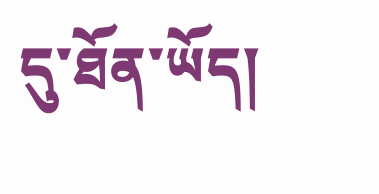དུ་ཐོན་ཡོད།